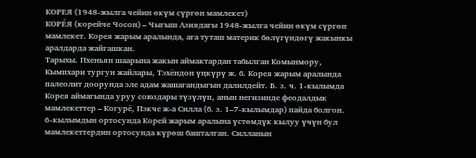КОРЕЯ (1948-жылга чейин өкүм сүргөн мамлекет)
КОРЕ́Я (корейче Чосон) – Чыгыш Азиядагы 1948-жылга чейин өкүм сүргөн мамлекет. Корея жарым аралында, ага туташ материк бөлүгүндөгү жакынкы аралдарда жайгашкан.
Тарыхы. Пхеньян шаарына жакын аймактардан табылган Комынмору, Кымпхари тургун жайлары, Тэхёндон үңкүрү ж. б. Корея жарым аралында палеолит доорунда эле адам жашагандыгын далилдейт. Б. з. ч. 1-кылымда Корея аймагында уруу союздары түзүлүп, анын негизинде феодалдык мамлекеттер – Когурё, Пэкче ж-а Силла (б. з. 1–7-кылымдар) пайда болгон. 6-кылымдын ортосунда Корей жарым аралына үстөмдүк кылуу үчүн бул мамлекеттердин ортосунда күрөш башталган. Силланын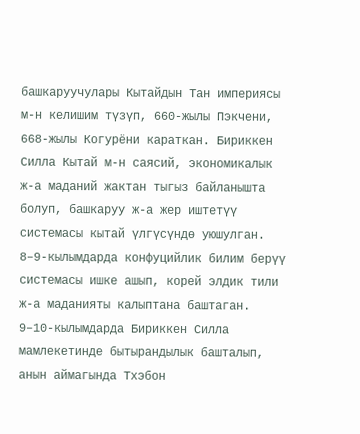башкаруучулары Кытайдын Тан империясы м-н келишим түзүп, 660-жылы Пэкчени, 668-жылы Когурёни караткан. Бириккен Силла Кытай м-н саясий, экономикалык ж-а маданий жактан тыгыз байланышта болуп, башкаруу ж-а жер иштетүү системасы кытай үлгүсүндө уюшулган. 8–9-кылымдарда конфуцийлик билим берүү системасы ишке ашып, корей элдик тили ж-а маданияты калыптана баштаган. 9–10-кылымдарда Бириккен Силла мамлекетинде бытырандылык башталып, анын аймагында Тхэбон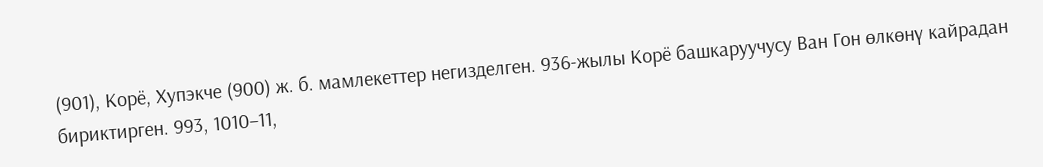(901), Корё, Хупэкче (900) ж. б. мамлекеттер негизделген. 936-жылы Корё башкаруучусу Ван Гон өлкөнү кайрадан бириктирген. 993, 1010–11,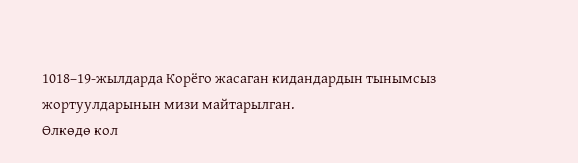1018–19-жылдарда Корёго жасаган кидандардын тынымсыз жортуулдарынын мизи майтарылган.
Өлкөдө кол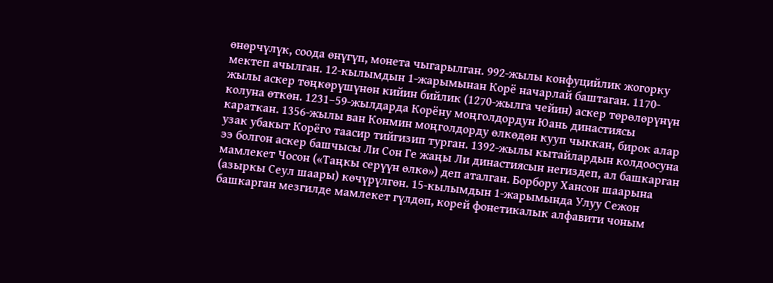өнөрчүлүк, соода өнүгүп, монета чыгарылган. 992-жылы конфуцийлик жогорку мектеп ачылган. 12-кылымдын 1-жарымынан Корё начарлай баштаган. 1170-жылы аскер төңкөрүшүнөн кийин бийлик (1270-жылга чейин) аскер төрөлөрүнүн колуна өткөн. 1231–59-жылдарда Корёну моңголдордун Юань династиясы караткан. 1356-жылы ван Конмин моңголдорду өлкөдөн кууп чыккан, бирок алар узак убакыт Корёго таасир тийгизип турган. 1392-жылы кытайлардын колдоосуна ээ болгон аскер башчысы Ли Сон Ге жаңы Ли династиясын негиздеп, ал башкарган мамлекет Чосон («Таңкы серүүн өлкө») деп аталган. Борбору Хансон шаарына (азыркы Сеул шаары) көчүрүлгөн. 15-кылымдын 1-жарымында Улуу Сежон башкарган мезгилде мамлекет гүлдөп, корей фонетикалык алфавити чоным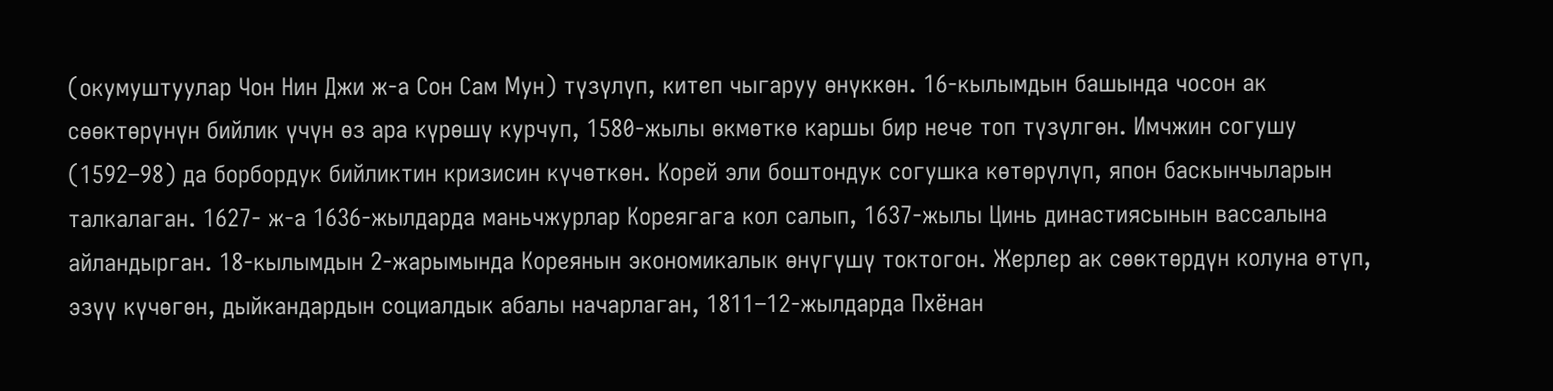(окумуштуулар Чон Нин Джи ж-а Сон Сам Мун) түзүлүп, китеп чыгаруу өнүккөн. 16-кылымдын башында чосон ак сөөктөрүнүн бийлик үчүн өз ара күрөшү курчуп, 1580-жылы өкмөткө каршы бир нече топ түзүлгөн. Имчжин согушу (1592–98) да борбордук бийликтин кризисин күчөткөн. Корей эли боштондук согушка көтөрүлүп, япон баскынчыларын талкалаган. 1627- ж-а 1636-жылдарда маньчжурлар Кореягага кол салып, 1637-жылы Цинь династиясынын вассалына айландырган. 18-кылымдын 2-жарымында Кореянын экономикалык өнүгүшү токтогон. Жерлер ак сөөктөрдүн колуна өтүп, эзүү күчөгөн, дыйкандардын социалдык абалы начарлаган, 1811–12-жылдарда Пхёнан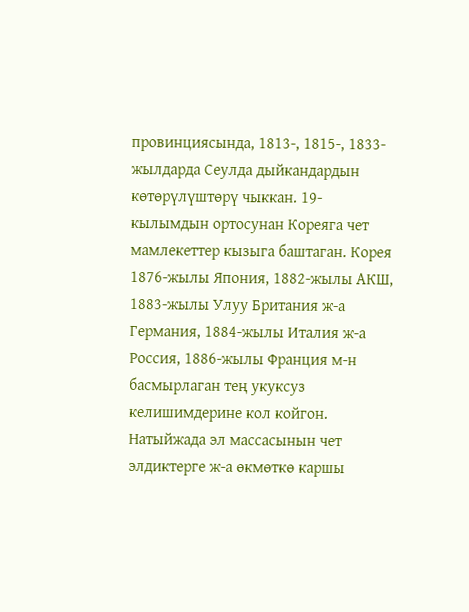провинциясында, 1813-, 1815-, 1833-жылдарда Сеулда дыйкандардын көтөрүлүштөрү чыккан. 19-кылымдын ортосунан Кореяга чет мамлекеттер кызыга баштаган. Корея 1876-жылы Япония, 1882-жылы АКШ, 1883-жылы Улуу Британия ж-а Германия, 1884-жылы Италия ж-а Россия, 1886-жылы Франция м-н басмырлаган тең укуксуз келишимдерине кол койгон. Натыйжада эл массасынын чет элдиктерге ж-а өкмөткө каршы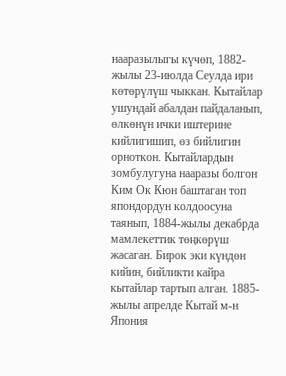нааразылыгы күчөп, 1882-жылы 23-июлда Сеулда ири көтөрүлүш чыккан. Кытайлар ушундай абалдан пайдаланып, өлкөнүн ички иштерине кийлигишип, өз бийлигин орноткон. Кытайлардын зомбулугуна нааразы болгон Ким Ок Кюн баштаган топ япондордун колдоосуна таянып, 1884-жылы декабрда мамлекеттик төңкөрүш жасаган. Бирок эки күндөн кийин, бийликти кайра кытайлар тартып алган. 1885-жылы апрелде Кытай м-н Япония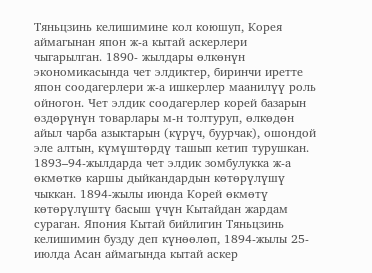Тяньцзинь келишимине кол коюшуп, Корея аймагынан япон ж-а кытай аскерлери чыгарылган. 1890- жылдары өлкөнүн экономикасында чет элдиктер, биринчи иретте япон соодагерлери ж-а ишкерлер маанилүү роль ойногон. Чет элдик соодагерлер корей базарын өздөрүнүн товарлары м-н толтуруп, өлкөдөн айыл чарба азыктарын (күрүч, буурчак), ошондой эле алтын, күмүштөрдү ташып кетип турушкан. 1893–94-жылдарда чет элдик зомбулукка ж-а өкмөткө каршы дыйкандардын көтөрүлүшү чыккан. 1894-жылы июнда Корей өкмөтү көтөрүлүштү басыш үчүн Кытайдан жардам сураган. Япония Кытай бийлигин Тяньцзинь келишимин бузду деп күнөөлөп, 1894-жылы 25-июлда Асан аймагында кытай аскер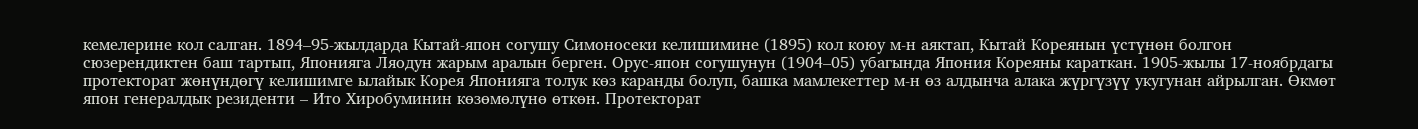кемелерине кол салган. 1894–95-жылдарда Кытай-япон согушу Симоносеки келишимине (1895) кол коюу м-н аяктап, Кытай Кореянын үстүнөн болгон сюзерендиктен баш тартып, Японияга Ляодун жарым аралын берген. Орус-япон согушунун (1904–05) убагында Япония Кореяны караткан. 1905-жылы 17-ноябрдагы протекторат жөнүндөгү келишимге ылайык Корея Японияга толук көз каранды болуп, башка мамлекеттер м-н өз алдынча алака жүргүзүү укугунан айрылган. Өкмөт япон генералдык резиденти – Ито Хиробуминин көзөмөлүнө өткөн. Протекторат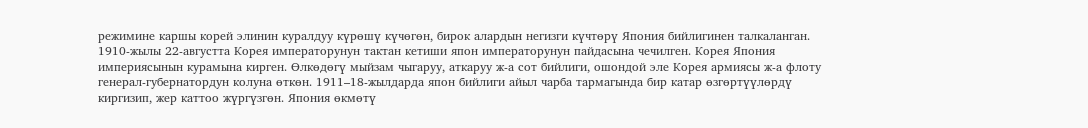режимине каршы корей элинин куралдуу күрөшү күчөгөн, бирок алардын негизги күчтөрү Япония бийлигинен талкаланган. 1910-жылы 22-августта Корея императорунун тактан кетиши япон императорунун пайдасына чечилген. Корея Япония империясынын курамына кирген. Өлкөдөгү мыйзам чыгаруу, аткаруу ж-а сот бийлиги, ошондой эле Корея армиясы ж-а флоту генерал-губернатордун колуна өткөн. 1911–18-жылдарда япон бийлиги айыл чарба тармагында бир катар өзгөртүүлөрдү киргизип, жер каттоо жүргүзгөн. Япония өкмөтү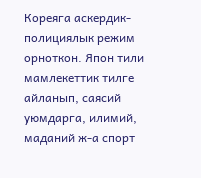Кореяга аскердик-полициялык режим орноткон. Япон тили мамлекеттик тилге айланып, саясий уюмдарга, илимий, маданий ж-а спорт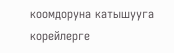коомдоруна катышууга корейлерге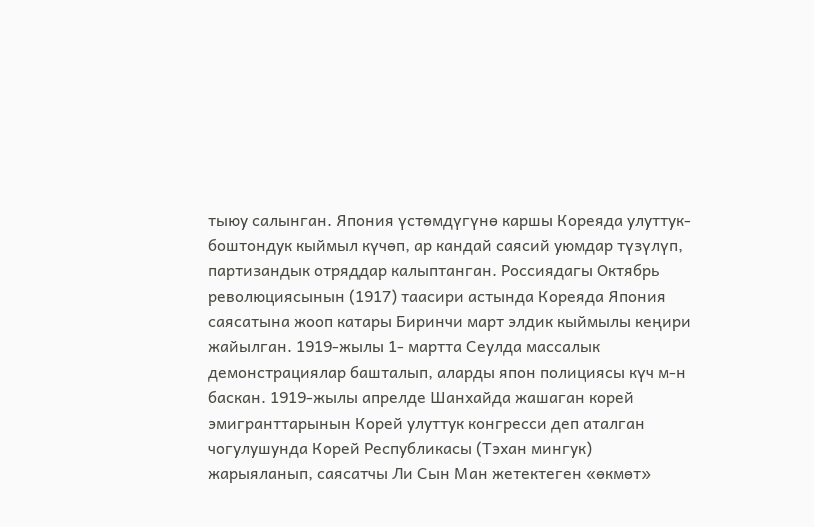тыюу салынган. Япония үстөмдүгүнө каршы Кореяда улуттук-боштондук кыймыл күчөп, ар кандай саясий уюмдар түзүлүп, партизандык отряддар калыптанган. Россиядагы Октябрь революциясынын (1917) таасири астында Кореяда Япония саясатына жооп катары Биринчи март элдик кыймылы кеңири жайылган. 1919-жылы 1- мартта Сеулда массалык демонстрациялар башталып, аларды япон полициясы күч м-н баскан. 1919-жылы апрелде Шанхайда жашаган корей эмигранттарынын Корей улуттук конгресси деп аталган чогулушунда Корей Республикасы (Тэхан мингук) жарыяланып, саясатчы Ли Сын Ман жетектеген «өкмөт»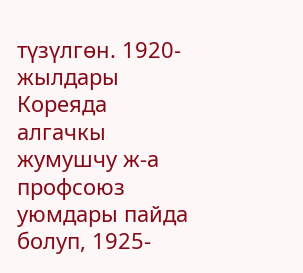түзүлгөн. 1920-жылдары Кореяда алгачкы жумушчу ж-а профсоюз уюмдары пайда болуп, 1925-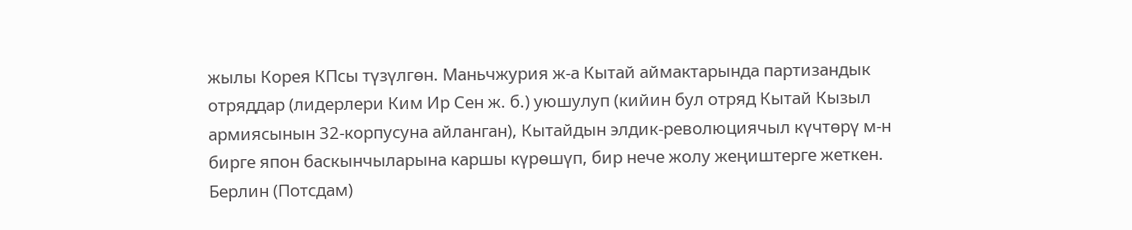жылы Корея КПсы түзүлгөн. Маньчжурия ж-а Кытай аймактарында партизандык отряддар (лидерлери Ким Ир Сен ж. б.) уюшулуп (кийин бул отряд Кытай Кызыл армиясынын 32-корпусуна айланган), Кытайдын элдик-революциячыл күчтөрү м-н бирге япон баскынчыларына каршы күрөшүп, бир нече жолу жеңиштерге жеткен. Берлин (Потсдам)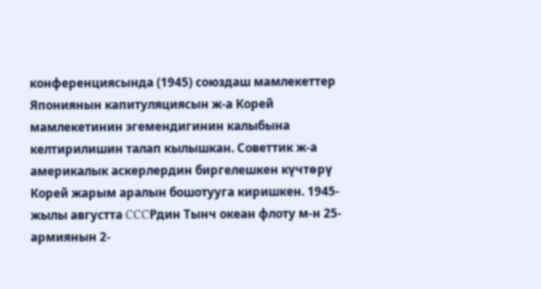конференциясында (1945) союздаш мамлекеттер Япониянын капитуляциясын ж-а Корей мамлекетинин эгемендигинин калыбына келтирилишин талап кылышкан. Советтик ж-а америкалык аскерлердин биргелешкен күчтөрү Корей жарым аралын бошотууга киришкен. 1945-жылы августта CCCРдин Тынч океан флоту м-н 25-армиянын 2-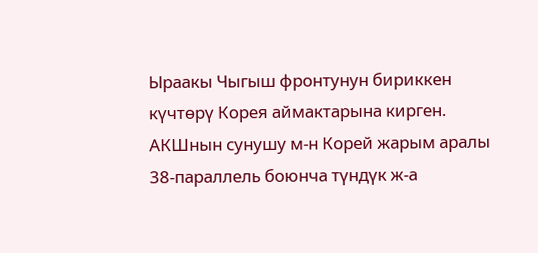Ыраакы Чыгыш фронтунун бириккен күчтөрү Корея аймактарына кирген. АКШнын сунушу м-н Корей жарым аралы 38-параллель боюнча түндүк ж-а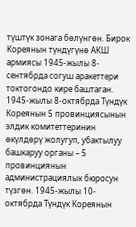түштүк зонага бөлүнгөн. Бирок Кореянын түндүгүнө АКШ армиясы 1945-жылы 8-сентябрда согуш аракеттери токтогондо кире баштаган. 1945-жылы 8-октябрда Түндүк Кореянын 5 провинциясынын элдик комитеттеринин өкүлдөрү жолугуп, убактылуу башкаруу органы – 5 провинциянын администрациялык бюросун түзгөн. 1945-жылы 10-октябрда Түндүк Кореянын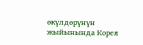өкүлдөрүнүн жыйынында Корея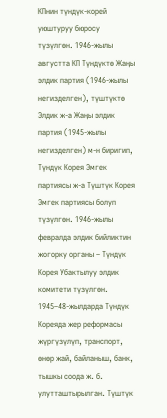КПнин түндүк-корей уюштуруу бюросу түзүлгөн. 1946-жылы августта КП Түндүктө Жаңы элдик партия (1946-жылы негизделген), түштүктө Элдик ж-а Жаңы элдик партия (1945-жылы негизделген) м-н биригип, Түндүк Корея Эмгек партиясы ж-а Түштүк Корея Эмгек партиясы болуп түзүлгөн. 1946-жылы февралда элдик бийликтин жогорку органы – Түндүк Корея Убактылуу элдик комитети түзүлгөн. 1945–48-жылдарда Түндүк Кореяда жер реформасы жүргүзүлүп, транспорт, өнөр жай, байланыш, банк, тышкы соода ж. б. улутташтырылган. Түштүк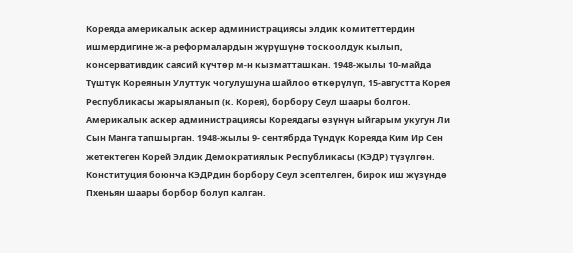Кореяда америкалык аскер администрациясы элдик комитеттердин ишмердигине ж-а реформалардын жүрүшүнө тоскоолдук кылып, консервативдик саясий күчтөр м-н кызматташкан. 1948-жылы 10-майда Түштүк Кореянын Улуттук чогулушуна шайлоо өткөрүлүп, 15-августта Корея Республикасы жарыяланып (к. Корея), борбору Сеул шаары болгон. Америкалык аскер администрациясы Кореядагы өзүнүн ыйгарым укугун Ли Сын Манга тапшырган. 1948-жылы 9- сентябрда Түндүк Кореяда Ким Ир Сен жетектеген Корей Элдик Демократиялык Республикасы (КЭДР) түзүлгөн. Конституция боюнча КЭДРдин борбору Сеул эсептелген, бирок иш жүзүндө Пхеньян шаары борбор болуп калган.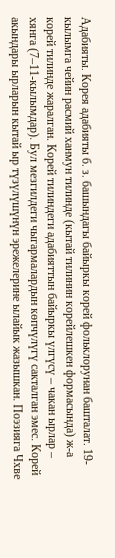Адабияты. Корея адабияты б. з. башындагы байыркы корей фольклорунан башталат. 19-кылымга чейин расмий ханмун тилинде (кытай тилинин корейлешкен формасында) ж-а корей тилинде жаралган. Корей тилиндеги адабияттын байыркы үлгүсү – чакан ырлар – хянга (7–11-кылымдар). Бул мезгилдеги чыгармалардын көпчүлүгү сакталган эмес. Корей акындары ырларын кытай ыр түзүлүшүнүн эрежелерине ылайык жазышкан. Поэзияга Чхве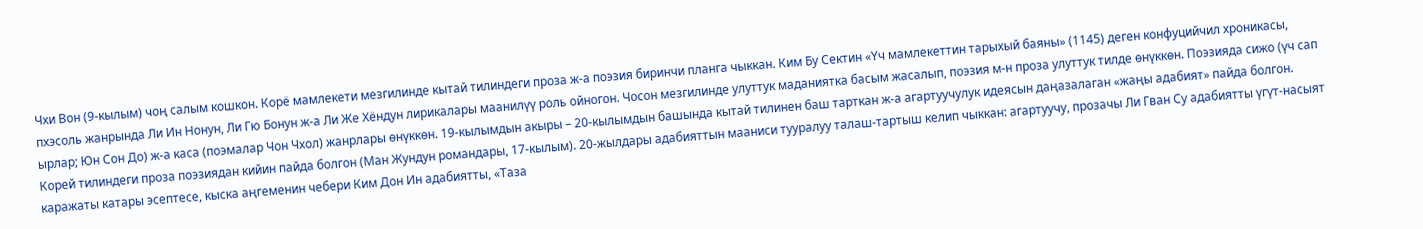Чхи Вон (9-кылым) чоң салым кошкон. Корё мамлекети мезгилинде кытай тилиндеги проза ж-а поэзия биринчи планга чыккан. Ким Бу Сектин «Үч мамлекеттин тарыхый баяны» (1145) деген конфуцийчил хроникасы, пхэсоль жанрында Ли Ин Нонун, Ли Гю Бонун ж-а Ли Же Хёндун лирикалары маанилүү роль ойногон. Чосон мезгилинде улуттук маданиятка басым жасалып, поэзия м-н проза улуттук тилде өнүккөн. Поэзияда сижо (үч сап ырлар; Юн Сон До) ж-а каса (поэмалар Чон Чхол) жанрлары өнүккөн. 19-кылымдын акыры – 20-кылымдын башында кытай тилинен баш тарткан ж-а агартуучулук идеясын даңазалаган «жаңы адабият» пайда болгон. Корей тилиндеги проза поэзиядан кийин пайда болгон (Ман Жундун романдары, 17-кылым). 20-жылдары адабияттын мааниси тууралуу талаш-тартыш келип чыккан: агартуучу, прозачы Ли Гван Су адабиятты үгүт-насыят каражаты катары эсептесе, кыска аңгеменин чебери Ким Дон Ин адабиятты, «Таза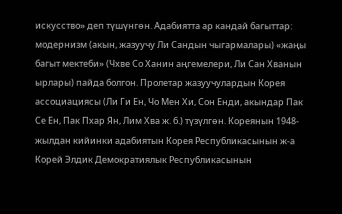искусство» деп түшүнгөн. Адабиятта ар кандай багыттар: модернизм (акын, жазуучу Ли Сандын чыгармалары) «жаңы багыт мектеби» (Чхве Со Ханин аңгемелери, Ли Сан Хванын ырлары) пайда болгон. Пролетар жазуучулардын Корея ассоциациясы (Ли Ги Ен, Чо Мен Хи, Сон Енди, акындар Пак Се Ен, Пак Пхар Ян, Лим Хва ж. б.) түзүлгөн. Кореянын 1948- жылдан кийинки адабиятын Корея Республикасынын ж-а Корей Элдик Демократиялык Республикасынын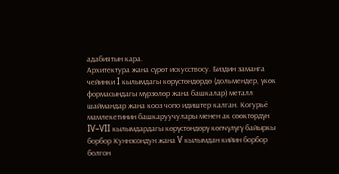адабиятын кара.
Архитектура жана сүрөт искусствосу. Биздин заманга чейинки I кылымдагы көрүстөндөрдө (дольмендер, үкөк формасындагы мүрзөлөр жана башкалар) металл шаймандар жана кооз чопо идиштер калган. Когурьё мамлекетинин башкаруучулары менен ак сөөктөрдүн IV–VII кылымдардагы көрүстөндөрү көпчүлүгү байыркы борбор Куннэсондун жана V кылымдан кийин борбор болгон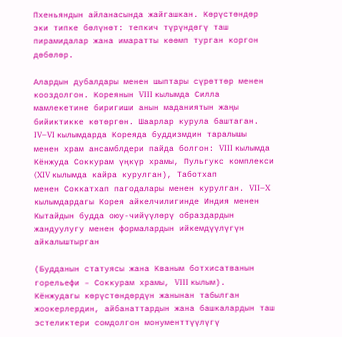Пхеньяндын айланасында жайгашкан. Көрүстөндөр эки типке бөлүнөт: тепкич түрүндөгү таш пирамидалар жана имаратты көөмп турган коргон дөбөлөр.

Алардын дубалдары менен шыптары сүрөттөр менен кооздолгон. Кореянын VIII кылымда Силла мамлекетине биригиши анын маданиятын жаңы бийиктикке көтөргөн. Шаарлар курула баштаган. IV–VI кылымдарда Кореяда буддизмдин таралышы менен храм ансамблдери пайда болгон: VIII кылымда Кёнжуда Соккурам үңкүр храмы, Пульгукс комплекси (XIV кылымда кайра курулган), Таботхап
менен Соккатхап пагодалары менен курулган. VII–X кылымдардагы Корея айкелчилигинде Индия менен Кытайдын будда оюу-чийүүлөрү образдардын жандуулугу менен формалардын ийкемдүүлүгүн айкалыштырган

(Будданын статуясы жана Кваным ботхисатванын горельефи – Соккурам храмы, VIII кылым).
Кёнжудагы көрүстөндөрдүн жанынан табылган жоокерлердин, айбанаттардын жана башкалардын таш эстеликтери сомдолгон монументтүүлүгү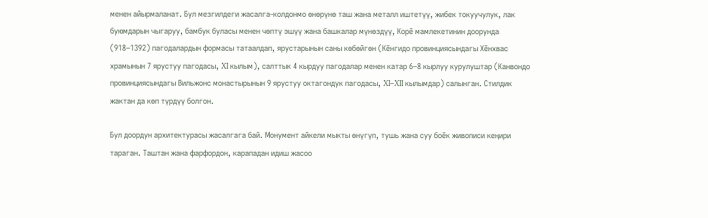менен айырмаланат. Бул мезгилдеги жасалга-колдонмо өнөрүнө таш жана металл иштетүү, жибек токуучулук, лак буюмдарын чыгаруу, бамбук буласы менен чөптү эшүү жана башкалар мүнөздүү, Корё мамлекетинин доорунда (918–1392) пагодалардын формасы татаалдап, ярустарынын саны көбөйгөн (Кёнгидо провинциясындагы Хёнхвас храмынын 7 ярустуу пагодасы, XI кылым), салттык 4 кырдуу пагодалар менен катар 6–8 кырлуу курулуштар (Канвондо провинциясындагы Вильжонс монастырынын 9 ярустуу октагондук пагодасы, XI–XII кылымдар) салынган. Стилдик жактан да көп түрдүү болгон.

Бул доордун архитектурасы жасалгага бай. Монумент айкели мыкты өнүгүп, тушь жана суу боёк живописи кеңири тараган. Таштан жана фарфордон, карападан идиш жасоо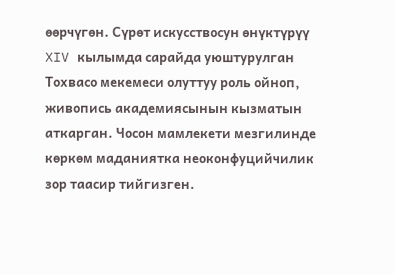өөрчүгөн. Сүрөт искусствосун өнүктүрүү XIV кылымда сарайда уюштурулган Тохвасо мекемеси олуттуу роль ойноп, живопись академиясынын кызматын аткарган. Чосон мамлекети мезгилинде көркөм маданиятка неоконфуцийчилик зор таасир тийгизген.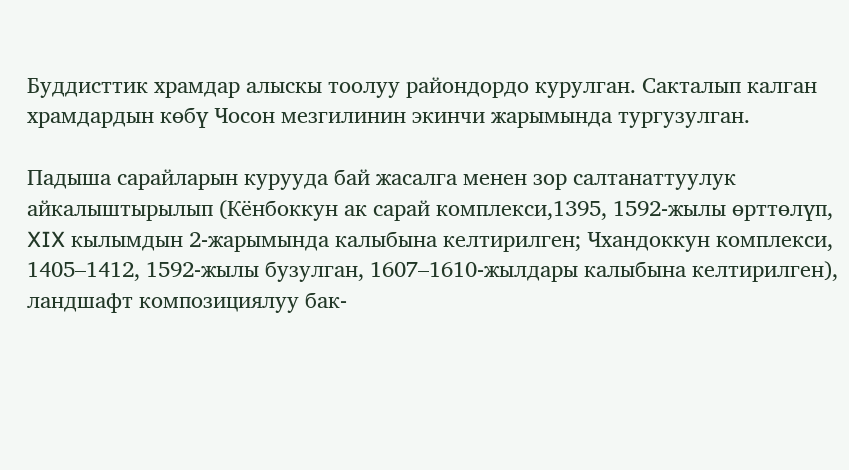Буддисттик храмдар алыскы тоолуу райондордо курулган. Сакталып калган храмдардын көбү Чосон мезгилинин экинчи жарымында тургузулган.

Падыша сарайларын курууда бай жасалга менен зор салтанаттуулук айкалыштырылып (Кёнбоккун ак сарай комплекси,1395, 1592-жылы өрттөлүп, XIX кылымдын 2-жарымында калыбына келтирилген; Чхандоккун комплекси, 1405–1412, 1592-жылы бузулган, 1607–1610-жылдары калыбына келтирилген), ландшафт композициялуу бак-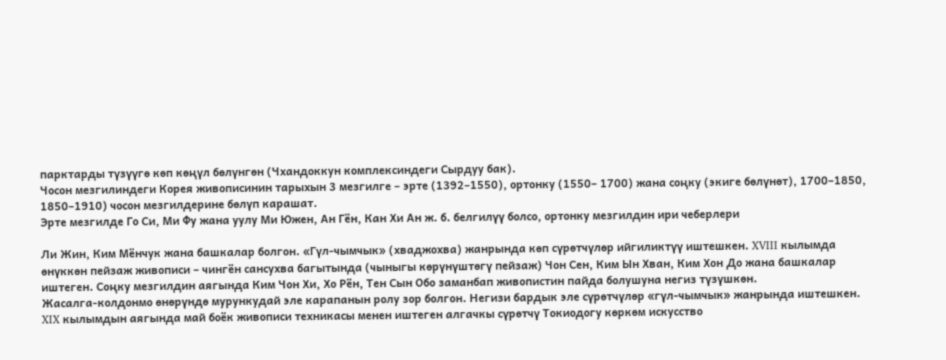парктарды түзүүгө көп көңүл бөлүнгөн (Чхандоккун комплексиндеги Сырдуу бак).
Чосон мезгилиндеги Корея живописинин тарыхын 3 мезгилге – эрте (1392–1550), ортонку (1550– 1700) жана соңку (экиге бөлүнөт), 1700–1850, 1850–1910) чосон мезгилдерине бөлүп карашат.
Эрте мезгилде Го Си, Ми Фу жана уулу Ми Южен, Ан Гён, Кан Хи Ан ж. б. белгилүү болсо, ортонку мезгилдин ири чеберлери

Ли Жин, Ким Мёнчук жана башкалар болгон. «Гүл-чымчык» (хваджохва) жанрында көп сүрөтчүлөр ийгиликтүү иштешкен. XVIII кылымда өнүккөн пейзаж живописи – чингён сансухва багытында (чыныгы көрүнүштөгү пейзаж) Чон Сен, Ким Ын Хван, Ким Хон До жана башкалар иштеген. Соңку мезгилдин аягында Ким Чон Хи, Хо Рён, Тен Сын Обо заманбап живопистин пайда болушуна негиз түзүшкөн.
Жасалга-колдонмо өнөрүндө мурункудай эле карапанын ролу зор болгон. Негизи бардык эле сүрөтчүлөр «гүл-чымчык» жанрында иштешкен. XIX кылымдын аягында май боёк живописи техникасы менен иштеген алгачкы сүрөтчү Токиодогу көркөм искусство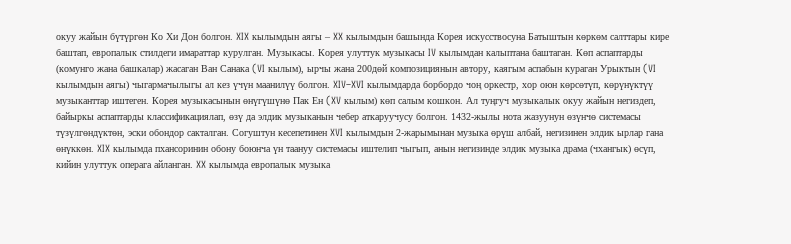окуу жайын бүтүргөн Ко Хи Дон болгон. XIX кылымдын аягы – XX кылымдын башында Корея искусствосуна Батыштын көркөм салттары кире баштап, европалык стилдеги имараттар курулган. Музыкасы. Корея улуттук музыкасы IV кылымдан калыптана баштаган. Көп аспаптарды (комунго жана башкалар) жасаган Ван Санака (VI кылым), ырчы жана 200дөй композициянын автору, каягым аспабын кураган Урыктын (VI кылымдын аягы) чыгармачылыгы ал кез үчүн маанилүү болгон. XIV–XVI кылымдарда борбордо чоң оркестр, хор оюн көрсөтүп, көрүнүктүү музыканттар иштеген. Корея музыкасынын өнүгүшүнө Пак Ен (XV кылым) көп салым кошкон. Ал туңгуч музыкалык окуу жайын негиздеп, байыркы аспаптарды классификациялап, өзү да элдик музыканын чебер аткаруучусу болгон. 1432-жылы нота жазуунун өзүнчө системасы түзүлгөндүктөн, эски обондор сакталган. Согуштун кесепетинен XVI кылымдын 2-жарымынан музыка өрүш албай, негизинен элдик ырлар гана өнүккөн. XIX кылымда пхансоринин обону боюнча үн таануу системасы иштелип чыгып, анын негизинде элдик музыка драма (чхангык) өсүп, кийин улуттук операга айланган. XX кылымда европалык музыка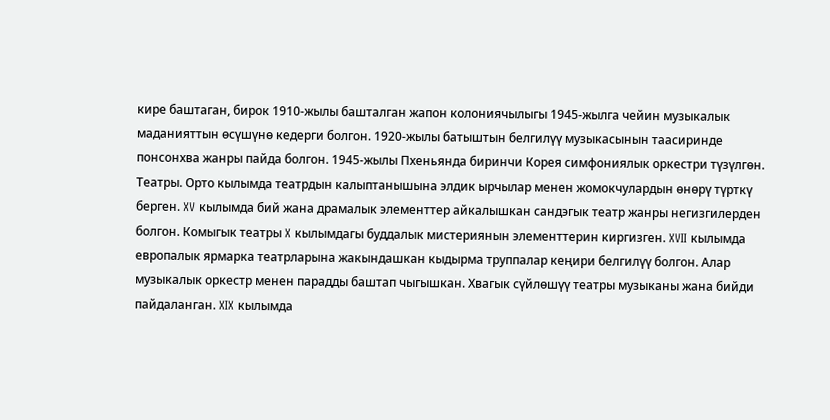кире баштаган, бирок 1910-жылы башталган жапон колониячылыгы 1945-жылга чейин музыкалык маданияттын өсүшүнө кедерги болгон. 1920-жылы батыштын белгилүү музыкасынын таасиринде понсонхва жанры пайда болгон. 1945-жылы Пхеньянда биринчи Корея симфониялык оркестри түзүлгөн.
Театры. Орто кылымда театрдын калыптанышына элдик ырчылар менен жомокчулардын өнөрү түрткү берген. XV кылымда бий жана драмалык элементтер айкалышкан сандэгык театр жанры негизгилерден болгон. Комыгык театры X кылымдагы буддалык мистериянын элементтерин киргизген. XVII кылымда европалык ярмарка театрларына жакындашкан кыдырма труппалар кеңири белгилүү болгон. Алар музыкалык оркестр менен парадды баштап чыгышкан. Хвагык сүйлөшүү театры музыканы жана бийди пайдаланган. XIX кылымда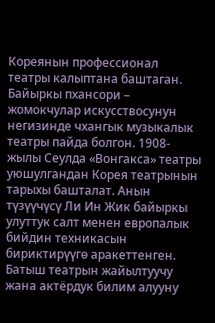Кореянын профессионал театры калыптана баштаган. Байыркы пхансори – жомокчулар искусствосунун негизинде чхангык музыкалык театры пайда болгон. 1908-жылы Сеулда «Вонгакса» театры уюшулгандан Корея театрынын тарыхы башталат. Анын түзүүчүсү Ли Ин Жик байыркы улуттук салт менен европалык бийдин техникасын бириктирүүгө аракеттенген. Батыш театрын жайылтуучу жана актёрдук билим алууну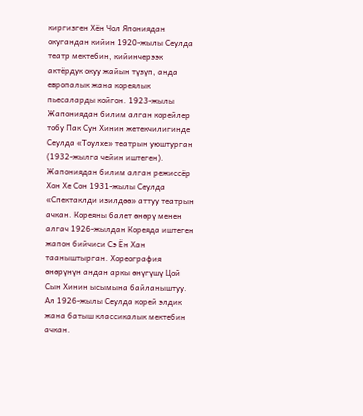киргизген Хён Чол Япониядан окугандан кийин 1920-жылы Сеулда театр мектебин, кийинчерээк актёрдук окуу жайын түзүп, анда европалык жана кореялык пьесаларды койгон. 1923-жылы Жапониядан билим алган корейлер тобу Пак Сун Хинин жетекчилигинде Сеулда «Тоулхе» театрын уюштурган (1932-жылга чейин иштеген). Жапониядан билим алган режиссёр Хон Хе Сон 1931-жылы Сеулда «Спектаклди изилдөө» аттуу театрын ачкан. Кореяны балет өнөрү менен алгач 1926-жылдан Кореяда иштеген жапон бийчиси Сэ Ён Хан тааныштырган. Хореография өнөрүнүн андан аркы өнүгүшү Цой Сын Хинин ысымына байланыштуу. Ал 1926-жылы Сеулда корей элдик жана батыш классикалык мектебин ачкан.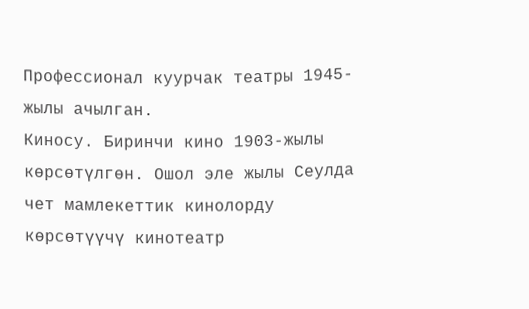Профессионал куурчак театры 1945-жылы ачылган.
Киносу. Биринчи кино 1903-жылы көрсөтүлгөн. Ошол эле жылы Сеулда чет мамлекеттик кинолорду көрсөтүүчү кинотеатр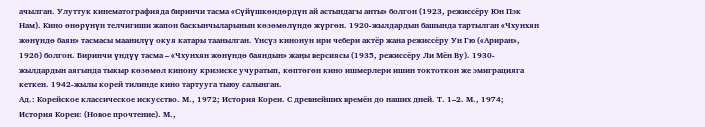ачылган. Улуттук кинематографияда биринчи тасма «Сүйүшкөндөрдүн ай астындагы анты» болгон (1923, режиссёру Юн Пэк Нам). Кино өнөрүнүн телчигиши жапон баскынчыларынын көзөмөлүндө жүргөн. 1920-жылдардын башында тартылган «Чхунхян жөнүндө баян» тасмасы маанилүү окуя катары таанылган. Үнсүз кинонун ири чебери актёр жана режиссёру Ун Гю («Ариран», 1926) болгон. Биринчи үндүү тасма – «Чхунхян жөнүндө баяндын» жаңы версиясы (1935, режиссёру Ли Мён Ву). 1930-жылдардын аягында тыкыр көзөмөл кинону кризиске учуратып, көптөгөн кино ишмерлери ишин токтоткон же эмиграцияга кеткен. 1942-жылы корей тилинде кино тартууга тыюу салынган.
Ад.: Корейское классическое искусство. М., 1972; История Кореи. С древнейших времён до наших дней. Т. 1–2. М., 1974; История Кореи: (Новое прочтение). М.,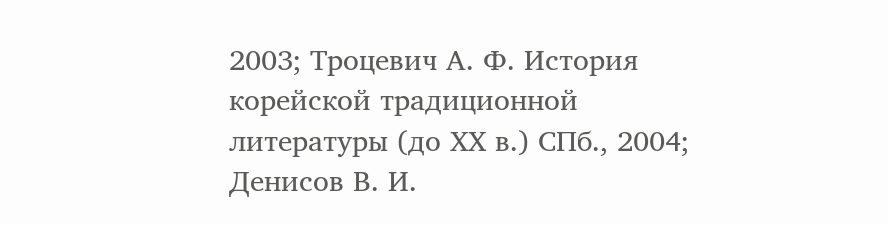2003; Троцевич А. Ф. История корейской традиционной литературы (до ХХ в.) СПб., 2004; Денисов В. И.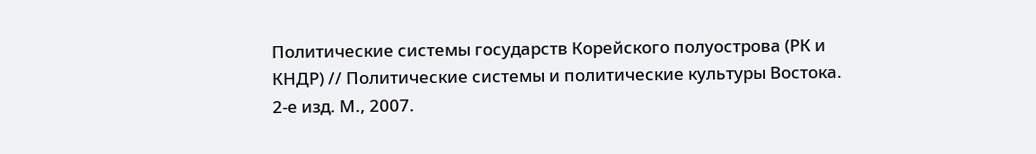Политические системы государств Корейского полуострова (РК и КНДР) // Политические системы и политические культуры Востока. 2-е изд. М., 2007.